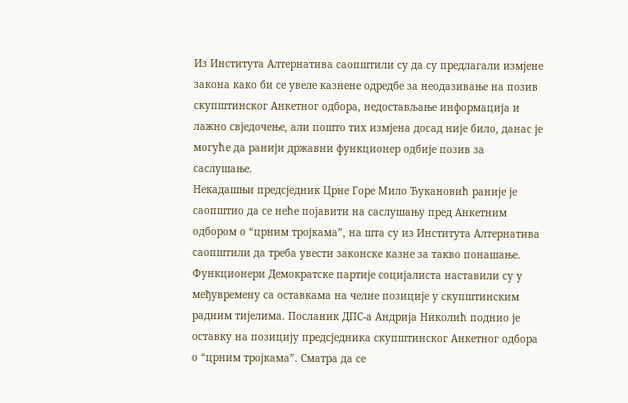Из Института Алтернатива саопштили су да су предлагали измјене закона како би се увеле казнене одредбе за неодазивање на позив скупштинског Анкетног одбора, недостављање информација и лажно свједочење, али пошто тих измјена досад није било, данас је могуће да ранији државни функционер одбије позив за саслушање.
Некадашњи предсједник Црне Горе Мило Ђукановић раније је саопштио да се неће појавити на саслушању пред Анкетним одбором о “црним тројкама”, на шта су из Института Алтернатива саопштили да треба увести законске казне за такво понашање.
Функционери Демократске партије социјалиста наставили су у међувремену са оставкама на челне позиције у скупштинским радним тијелима. Посланик ДПС-а Андрија Николић поднио је оставку на позицију предсједника скупштинског Анкетног одбора о “црним тројкама”. Сматра да се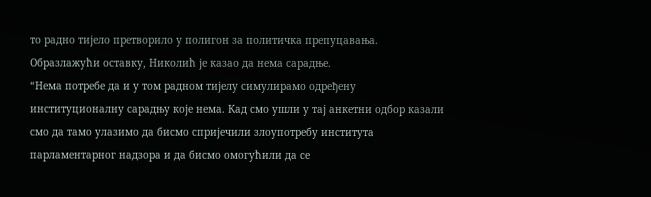то радно тијело претворило у полигон за политичка препуцавања.
Образлажући оставку, Николић је казао да нема сарадње.
“Нема потребе да и у том радном тијелу симулирамо одређену институционалну сарадњу које нема. Кад смо ушли у тај анкетни одбор казали смо да тамо улазимо да бисмо спријечили злоупотребу института парламентарног надзора и да бисмо омогућили да се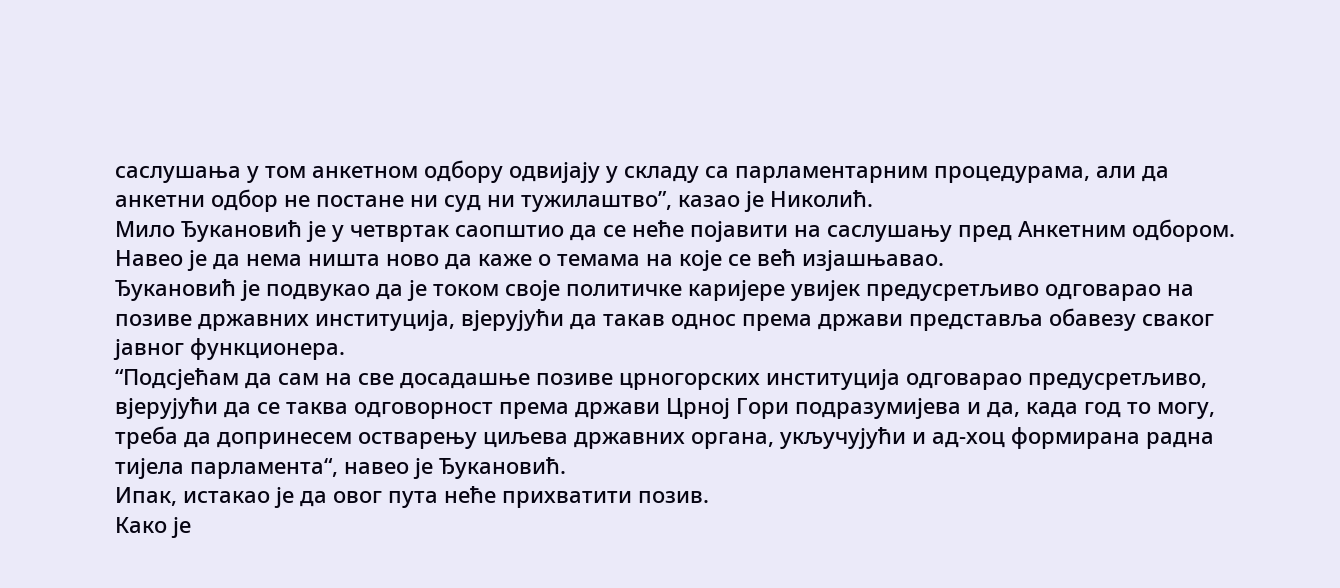саслушања у том анкетном одбору одвијају у складу са парламентарним процедурама, али да анкетни одбор не постане ни суд ни тужилаштво”, казао је Николић.
Мило Ђукановић је у четвртак саопштио да се неће појавити на саслушању пред Анкетним одбором. Навео је да нема ништа ново да каже о темама на које се већ изјашњавао.
Ђукановић је подвукао да је током своје политичке каријере увијек предусретљиво одговарао на позиве државних институција, вјерујући да такав однос према држави представља обавезу сваког јавног функционера.
“Подсјећам да сам на све досадашње позиве црногорских институција одговарао предусретљиво, вјерујући да се таква одговорност према држави Црној Гори подразумијева и да, када год то могу, треба да допринесем остварењу циљева државних органа, укључујући и ад-хоц формирана радна тијела парламента“, навео је Ђукановић.
Ипак, истакао је да овог пута неће прихватити позив.
Како је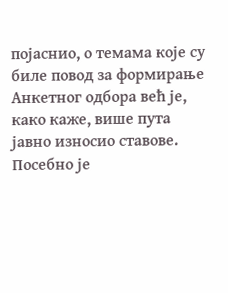појаснио, о темама које су биле повод за формирање Анкетног одбора већ је, како каже, више пута јавно износио ставове. Посебно је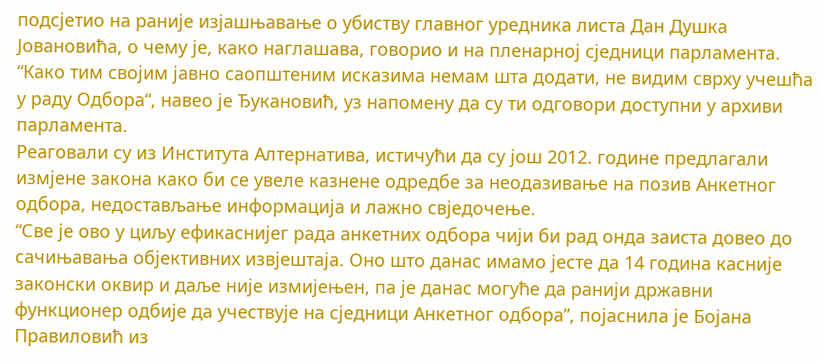подсјетио на раније изјашњавање о убиству главног уредника листа Дан Душка Јовановића, о чему је, како наглашава, говорио и на пленарној сједници парламента.
“Како тим својим јавно саопштеним исказима немам шта додати, не видим сврху учешћа у раду Одбора“, навео је Ђукановић, уз напомену да су ти одговори доступни у архиви парламента.
Реаговали су из Института Алтернатива, истичући да су још 2012. године предлагали измјене закона како би се увеле казнене одредбе за неодазивање на позив Анкетног одбора, недостављање информација и лажно свједочење.
“Све је ово у циљу ефикаснијег рада анкетних одбора чији би рад онда заиста довео до сачињавања објективних извјештаја. Оно што данас имамо јесте да 14 година касније законски оквир и даље није измијењен, па је данас могуће да ранији државни функционер одбије да учествује на сједници Анкетног одбора”, појаснила је Бојана Правиловић из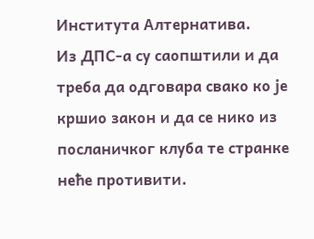Института Алтернатива.
Из ДПС-а су саопштили и да треба да одговара свако ко је кршио закон и да се нико из посланичког клуба те странке неће противити.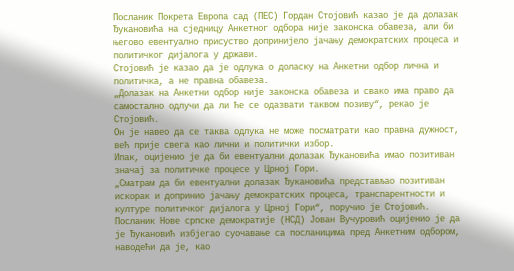Посланик Покрета Европа сад (ПЕС) Гордан Стојовић казао је да долазак Ђукановића на сједницу Анкетног одбора није законска обавеза, али би његово евентуално присуство допринијело јачању демократских процеса и политичког дијалога у држави.
Стојовић је казао да је одлука о доласку на Анкетни одбор лична и политичка, а не правна обавеза.
„Долазак на Анкетни одбор није законска обавеза и свако има право да самостално одлучи да ли ће се одазвати таквом позиву“, рекао је Стојовић.
Он је навео да се таква одлука не може посматрати као правна дужност, већ прије свега као лични и политички избор.
Ипак, оцијенио је да би евентуални долазак Ђукановића имао позитиван значај за политичке процесе у Црној Гори.
„Сматрам да би евентуални долазак Ђукановића представљао позитиван искорак и допринио јачању демократских процеса, транспарентности и културе политичког дијалога у Црној Гори“, поручио је Стојовић.
Посланик Нове српске демократије (НСД) Јован Вучуровић оцијенио је да је Ђукановић избјегао суочавање са посланицима пред Анкетним одбором, наводећи да је, као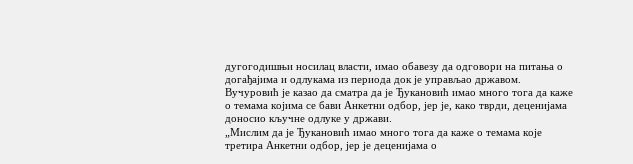дугогодишњи носилац власти, имао обавезу да одговори на питања о догађајима и одлукама из периода док је управљао државом. Вучуровић је казао да сматра да је Ђукановић имао много тога да каже о темама којима се бави Анкетни одбор, јер је, како тврди, деценијама доносио кључне одлуке у држави.
„Мислим да је Ђукановић имао много тога да каже о темама које третира Анкетни одбор, јер је деценијама о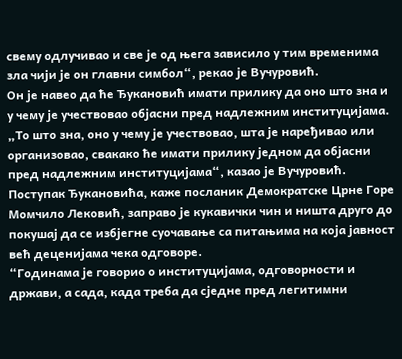свему одлучивао и све је од њега зависило у тим временима зла чији је он главни симбол“, рекао је Вучуровић.
Он је навео да ће Ђукановић имати прилику да оно што зна и у чему је учествовао објасни пред надлежним институцијама.
„То што зна, оно у чему је учествовао, шта је наређивао или организовао, свакако ће имати прилику једном да објасни пред надлежним институцијама“, казао је Вучуровић.
Поступак Ђукановића, каже посланик Демократске Црне Горе Момчило Лековић, заправо је кукавички чин и ништа друго до покушај да се избјегне суочавање са питањима на која јавност већ деценијама чека одговоре.
“Годинама је говорио о институцијама, одговорности и држави, а сада, када треба да сједне пред легитимни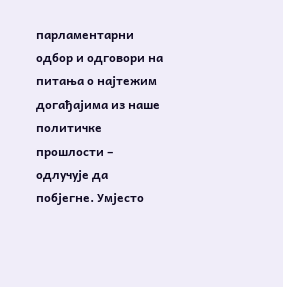парламентарни одбор и одговори на питања о најтежим догађајима из наше политичке прошлости – одлучује да побјегне. Умјесто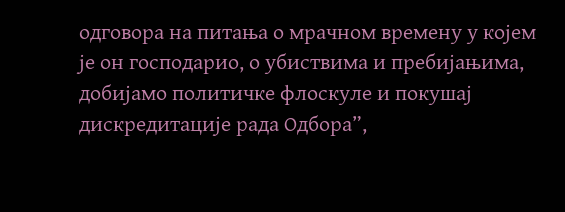одговора на питања о мрачном времену у којем је он господарио, о убиствима и пребијањима, добијамо политичке флоскуле и покушај дискредитације рада Одбора”,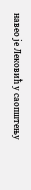навео је Лековић у саопштењу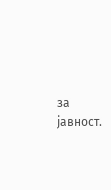за јавност.